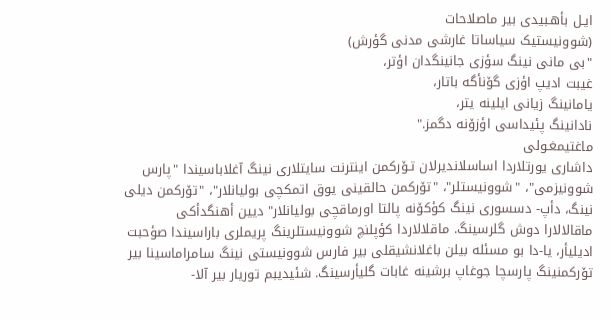ایـل بأهـبیدی بیر ماصلاحات
(شوونیستیک سیاساتا غارشی مدنی گؤرش)
"بی مانی نینگ سؤزی جانینگدان اؤتر،
غیبت ادیپ اؤزی گۆنأگه باتار،
یامانینگ زیانی ایلینه یتر،
نادانینگ پئیداسی اؤزۆنه دگمز."
ماغتیمغـولی
داشاری یورتلاردا اساسلاندیرلان تـۆرکمن اینترنت سایتلاری نینگ آغلاباسیندا "پارس شوونیزمی"، "شوونیستلر"، "تۆرکمن حالقینی یوق اتمکچی بولیانلار"، "تۆرکمن دیلی نینگ، دأپ- دسسوری نینگ کؤکۆنه پالتا اورماقچی بولیانلار" دیین أهنگدأکی ماقالالارا دوش گلرسینگ. ماقلالاردا کؤپلنچ شوونیستلرینگ پریملری باراسیندا صؤحبت ادیلیأر، یا-دا بو مسئله بیلن باغلانشیقلی بیر فارس شوونیستی نینگ سامراماسینا بیر تۆرکمنینگ پارسچا جوغاپ برشینه غابات گلیأرسینگ. شئیدیبم توریار بیر آلا-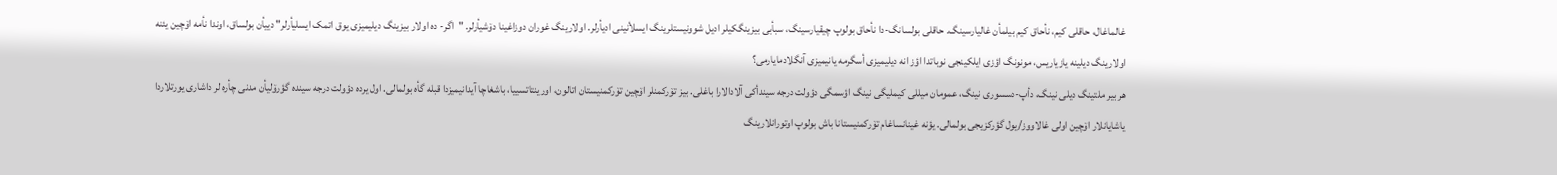غالماغال، حاقلی کیم، نأحاق کیم بیلمأن غالیارسینگ. حاقلی بولسانگ-دا نأحاق بولوپ چیقیارسینگ، سبأبی بیزینگکیلر ادیل شوونیستلرینگ ایسلأنینی ادیأرلر. اولارینگ غوران دوزاغینا دۆشیأرلر. "اگر- ده اولار بیزینگ دیلیمیزی یوق اتمک ایسلیأرلر" دییأن بولساق، اوندا نأمه اۆچین یئنه اولارینگ دیلینه یازیاریس، مونونگ اؤزی ایلکینجی نوباتدا اؤز انه دیلیمیزی أسگرمه یانیمیزی آنگلادمایارمی؟
هر بیر ملتینگ دیلی نینگ، دأپ-دسسوری نینگ، عمومان میللی کیملیگی نینگ اؤسمگی دؤولت درجه سیندأکی آلادالارا باغلی. بیز تۆرکمنلر اۆچین تۆرکمنیستان اتالون، اورینتاتسییا، باشغاچا آیدانیمیزدا قبله گأه بولمالی. اول یرده دؤولت درجه سینده گؤرۆلیأن مدنی چأره لر داشاری یورتلاردا یاشایانلار اۆچین اولی غالاووز/یول گؤرکزیجی بولمالی. یؤنه غینانساغام تۆرکمنیستانا باش بولوپ اوتورانلارینگ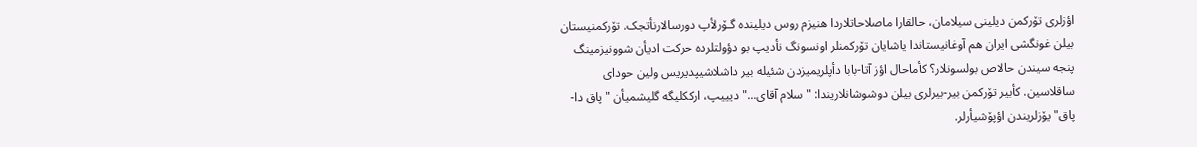اؤزلری تۆرکمن دیلینی سیلامان، حالقارا ماصلاحاتلاردا هنیزم روس دیلینده گـۆرلأپ دورسالارنأتجک. تۆرکمنیستان بیلن غونگشی ایران هم آوغانیستاندا یاشایان تۆرکمنلر اونسونگ نأدیپ بو دؤولتلرده حرکت ادیأن شوونیزمینگ پنجه سیندن حالاص بولسونلار؟ کأماحال اؤز آتا-بابا دأپلریمیزدن شئیله بیر داشلاشیپدیریس ولین حودای ساقلاسین. کأبیر تۆرکمن بیر-بیرلری بیلن دوشوشانلاریندا: "سلام آقای..." دیییپ، ارککلیگه گلیشمیأن "پاق دا- پاق" یۆزلریندن اؤپۆشیأرلر.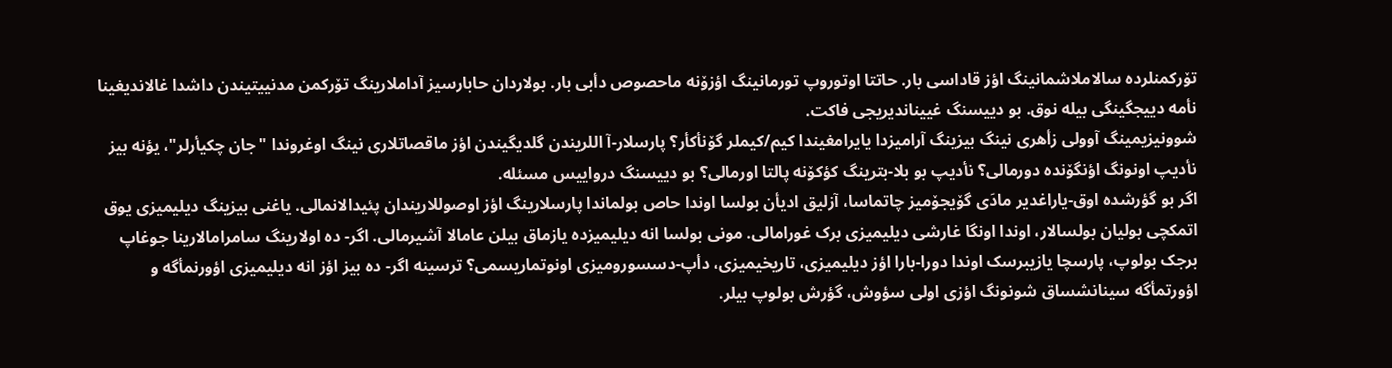تۆرکمنلرده سالاملاشمانینگ اؤز قاداسی بار. حاتتا اوتوروپ تورمانینگ اؤزۆنه ماحصوص دأبی بار. بولاردان حابارسیز آداملارینگ تۆرکمن مدنییتیندن داشدا غالاندیغینا نأمه دییجگینگی بیله نوق. بو دییسنگ غییناندیریجی فاکت.
شوونیزیمینگ آوولی زأهری نینگ بیزینگ آرامیزدا یایرامغیندا کیم/کیملر گۆنأکأر؟ پارسلار-آ اللریندن گلدیگیندن اؤز ماقصاتلاری نینگ اوغروندا "جان چکیأرلر"، یؤنه بیز نأدیپ اونونگ اؤنگۆنده دورمالی؟ نأدیپ بو بلا-بترینگ کؤکۆنه پالتا اورمالی؟ بو دییسنگ درواییس مسئله.
اگر بو گؤرشده اوق-یاراغدیر مادَی گۆیجۆمیز چاتماسا، آزلیق ادیأن بولسا اوندا حاص بولماندا پارسلارینگ اؤز اوصوللاریندان پئیدالانمالی. یاغنی بیزینگ دیلیمیزی یوق اتمکچی بولیان بولسالار، اوندا اونگا غارشی دیلیمیزی برک غورامالی. مونی بولسا انه دیلیمیزده یازماق بیلن عامالا آشیرمالی. اگر- ده اولارینگ سامرامالارینا جوغاپ برجک بولوپ، پارسچا یازیبرسک اوندا دورا-بارا اؤز دیلیمیزی، تاریخیمیزی، دأپ-دسسورومیزی اونوتماریسمی؟ ترسینه اگر- ده بیز اؤز انه دیلیمیزی اؤورنمأگه و اؤورتمأگه سینانشساق شونونگ اؤزی اولی سؤوش، گؤرش بولوپ بیلر.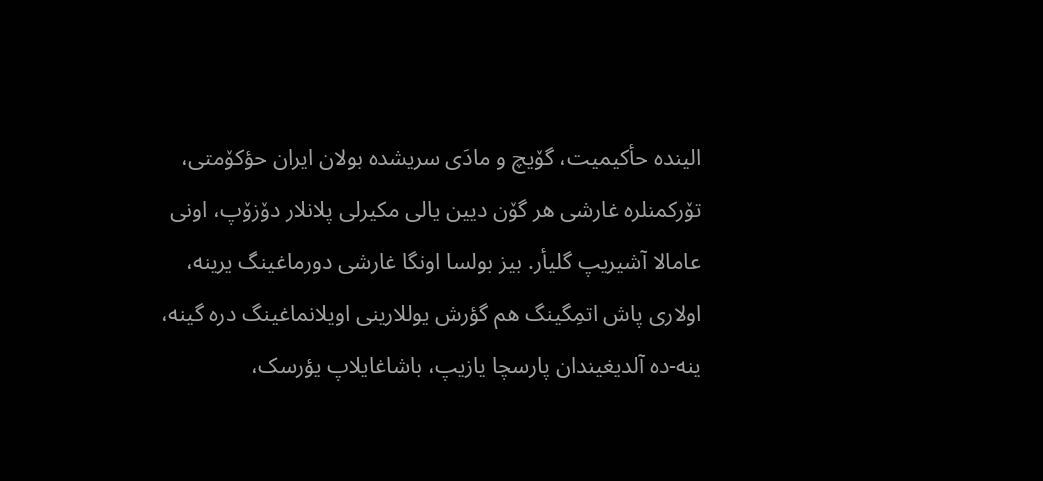الینده حأکیمیت، گۆیچ و مادَی سریشده بولان ایران حؤکۆمتی، تۆرکمنلره غارشی هر گۆن دیین یالی مکیرلی پلانلار دۆزۆپ، اونی عامالا آشیریپ گلیأر. بیز بولسا اونگا غارشی دورماغینگ یرینه، اولاری پاش اتمِگینگ هم گؤرش یوللارینی اویلانماغینگ دره گینه، ینه-ده آلدیغیندان پارسچا یازیپ، باشاغایلاپ یؤرسک،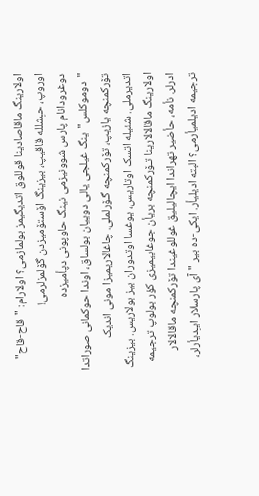اولارینگ ماقاصادینا قوللوق اتدیگیمز بولمازمی؟ اولارام: "قاح-قاح" اوروپ، حـِشلله قاقیپ، بیزینگ اۆستۆمیزدن گۆلمزلرمی!
دوغرودانام پارس شوونیزمی نینگ حاوپونی دپأمیزده "دوموکلس"ینگ غیلجی یالی دوییان بولساق، اوندا حوکمانی صوراتدا تۆرکمنچه یازیپ، تۆرکمنچه گـۆرلملی. چاغالاریمیزا مونی اندیک اتدیرملی. شئیله اتسک اوتاریس، یوغسا اوتدوران بیز بولاریس. بیزینگ اولارینگ ماقالالارینا تـۆرکمنچه بریأن جوغابیمیزی کؤر بولوپ ترجیمه ادرلر. نأمه، حأضیر تهراندا ایچالیلیق غوللوغیندا تۆرکمنچه ماقالالار ترجیمه ادیلمیأرمی؟ البته ادیلیأر. ایکی-ده بیر "آی پارسلار ایـِدیأرلر،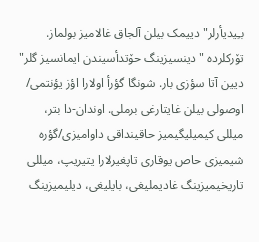بـِیدیأرلر" دییمک بیلن آلجاق غالامیز بولماز. تۆرکلرده "دینسیزینگ حۆتدأسیندن ایمانسیز گلر" دیین آتا سؤزی بار. شونگا گؤرأ اولارا اؤز یؤنتمی/ اوصولی بیلن غایتارغی برملی. اوندان-دا بتر، میللی کیمیلیگیمیز حاقینداقی داوامیزی/گؤره شیمیزی حاص یوقاری تاپغیرلارا یتیریپ، میللی تاریخیمیزینگ غادیملیغی، بایلیغی، دیلیمیزینگ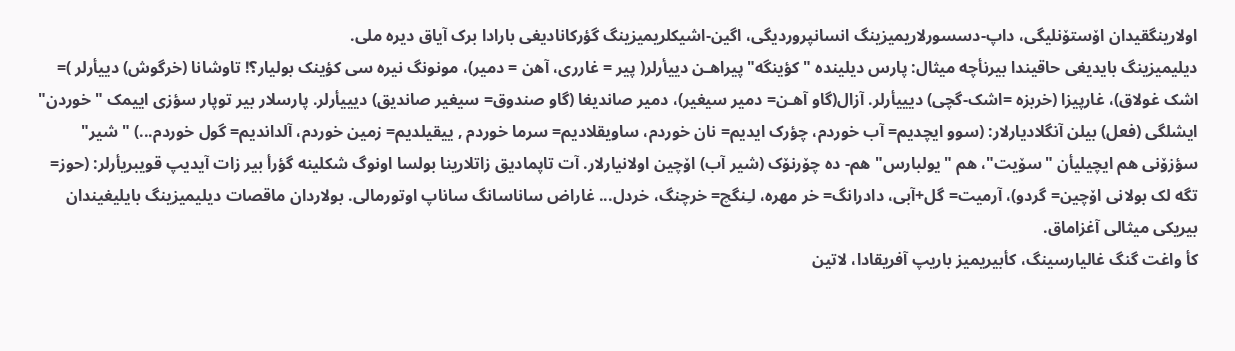اولارینگقیدان اۆستۆنلیگی، داپ-دسسورلاریمیزینگ انسانپروردیگی، اگین-اشیکلریمیزینگ گؤرکانادیغی بارادا برک آیاق دیره ملی.
دیلیمیزینگ بایدیغی حاقیندا بیرنأچه میثال: پارس دیلینده "کؤینگه"پیراهـن دییأرلر( پیر = غارری، آهن = دمیر)، مونونگ نیره سی کؤینک بولیار؟! تاوشانا (خرگوش) دییأرلر )= اشک غولاق)، غارپیزا (خربزه =اشک-گچی) دیییأرلر. آزال(گاو آهـن= دمیر سیغیر)، دمیر صاندیغا (گاو صندوق= سیغیر صاندیق) دیییأرلر. پارسلار بیر توپار سؤزی اییمک "خوردن" ایشلگی (فعل) بیلن آنگلادیارلار: (سوو ایچدیم= آب خوردم، چؤرک ایدیم= نان خوردم، ساویقلادیم= سرما خوردم , ییقیلدیم= زمین خوردم، آلداندیم= گول خوردم...) "شیر" سؤزۆنی هم ایچیلیأن "سۆیت"، هم "یولبارس" هم- ده چۆرنۆک (شیر آب) اۆچین اولانیارلار. آت تاپمادیق زاتلارینا بولسا اونوگ شکلینه گؤرأ بیر زات آیدیپ قویبریأرلر: (حوز= تگه لک بولانی اۆچین= گردو)، آرمیت= گل+آبی، دادرانگ= خر مهره، لـِنگچ= خرچنگ، خردل... غاراض ساناسانگ ساناپ اوتورمالی. بولاردان ماقصات دیلیمیزینگ بایلیغیندان بیریکی میثالی آغزاماق.
کأ واغت گنگ غالیارسینگ، کأبیریمیز باریپ آفریقادا، لاتین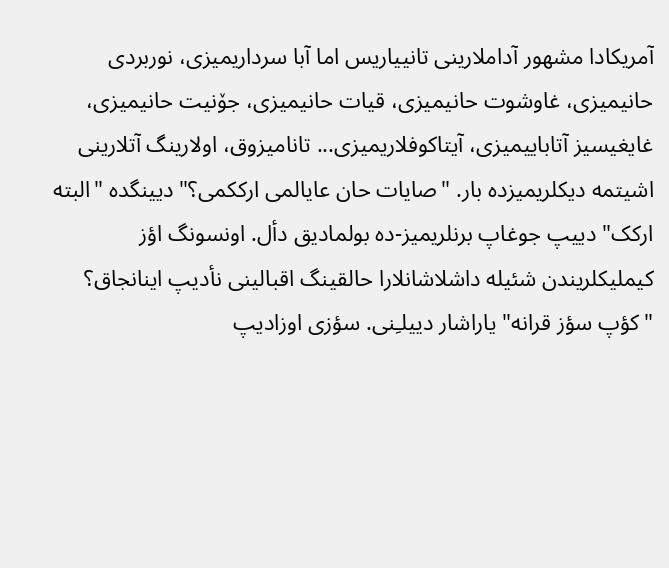آمریکادا مشهور آداملارینی تانییاریس اما آبا سرداریمیزی، نوربردی حانیمیزی، غاوشوت حانیمیزی، قیات حانیمیزی، جۆنیت حانیمیزی، غایغیسیز آتاباییمیزی، آیتاکوفلاریمیزی... تانامیزوق، اولارینگ آتلارینی اشیتمه دیکلریمیزده بار. "صایات حان عایالمی ارککمی؟" دیینگده "البته ارکک" دییپ جوغاپ برنلریمیز-ده بولمادیق دأل. اونسونگ اؤز کیملیکلریندن شئیله داشلاشانلارا حالقینگ اقبالینی نأدیپ اینانجاق؟
"کؤپ سؤز قرانه" یاراشار دییلـِنی. سؤزی اوزادیپ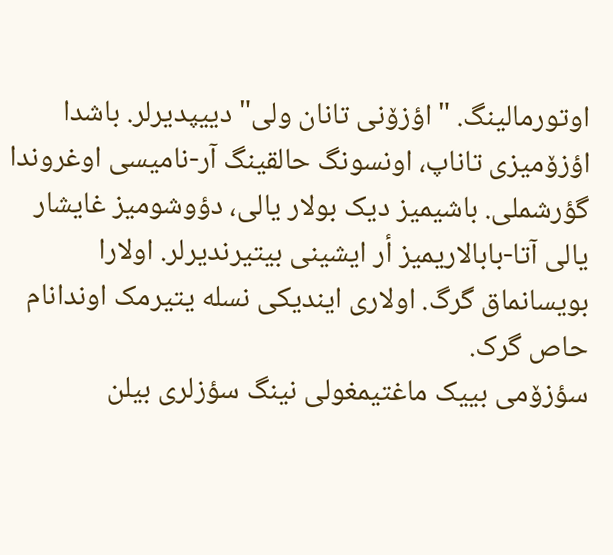اوتورمالینگ. "اؤزۆنی تانان ولی" دییپدیرلر. باشدا اؤزۆمیزی تاناپ، اونسونگ حالقینگ آر-نامیسی اوغروندا گؤرشملی. باشیمیز دیک بولار یالی، دؤوشومیز غایشار یالی آتا-بابالاریمیز أر ایشینی بیتیرندیرلر. اولارا بویسانماق گرگ. اولاری ایندیکی نسله یتیرمک اوندانام حاص گرک.
سؤزۆمی بییک ماغتیمغولی نینگ سؤزلری بیلن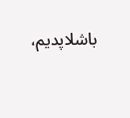باشلاپدیم،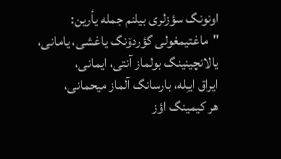اونونگ سؤزلری بیلنم جمله یأرین:
"ماغتیمغولی گؤردۆنگ یاغشی، یامانی،
یالانچینینگ بولماز آنتی، ایمانی،
ایراق ایـِله، بارسانگ آلماز میحمانی،
هر کیمینگ اؤز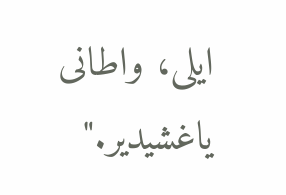ایلی، واطانی یاغشیدیر."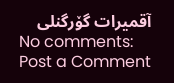آقمیرات گۆرگنلی
No comments:
Post a Comment